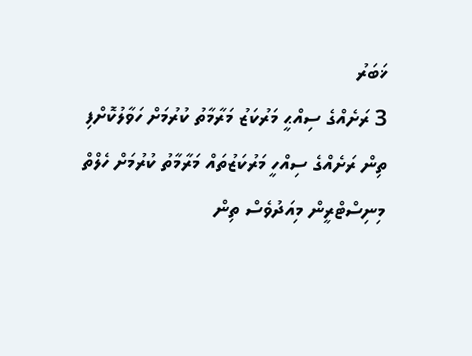ޚަބަރު
3 ރަށެއްގެ ސިއްޙީ މަރުކަޒު މަރާމާތު ކުރުމަށް ހަވާލުކޮށްފި
ތިން ރަށެއްގެ ސިއްހީ މަރުކަޒުތައް މަރާމާތު ކުރުމަށް ހެލްތް މިނިސްޓްރީން މިއަދުވެސް ތިން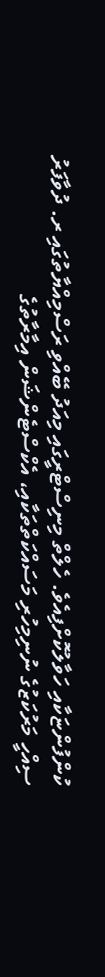ކުންފުންޏަކާއި ހަވާލުކޮށްފިއެވެ. ހެލްތް މިނިސްޓްރީގައި މިއަދު ބޭއްވި ރަސްމިއްޔާތުގައި ރ. ދުވާފަރު ސިއްހީ މަރުކަޒުގެ ނުނިމިހުރި މަސައްކަތްތަކާއި، އެކްސްޓެންޝަން އިމާރާތުގެ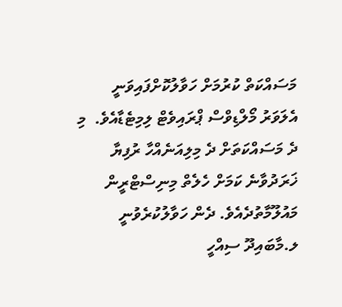މަސައްކަތް ކުރުމަށް ހަވާލުކޮށްފައިވަނީ އެލަވަރު މޯލްޑިވްސް ޕްރައިވެޓް ލިމިޓެޑާއެވެ.  މި ދެ މަސައްކަތަށް ދެ މިލިއަނެއްހާ ރުފިޔާ ޚަރަދުވާނެ ކަމަށް ހެލެތް މިނިސްޓްރީން މައުލޫމާތުދެއެވެ. ދެން ހަވާލުކުރެވުނީ ލ.މާބައިދޫ ސިއްހީ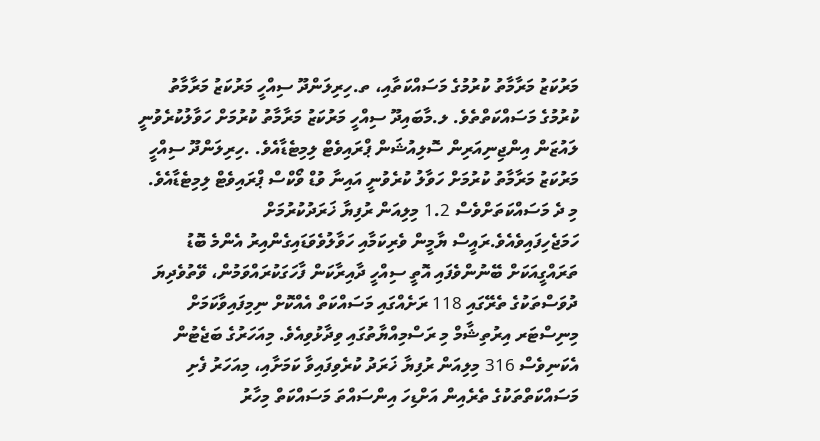މަރުކަޒު މަރާމާތު ކުރުމުގެ މަސައްކަތާއި، ތ.ހިރިލަންދޫ ސިއްހީ މަރުކަޒު މަރާމާތު ކުރުމުގެ މަސައްކަތްތެވެ. ލ.މާބައިދޫ ސިއްހީ މަރުކަޒު މަރާމާތު ކުރުމަށް ހަވާލުކުރެވުނީ ލައުޒަން އިންޖިނިއަރިން ސޮލިއުޝަން ޕްރައިވެޓް ލިމިޓެޑާއެވެ. .ހިރިލަންދޫ ސިއްހީ މަރުކަޒު މަރާމާތު ކުރުމަށް ހަވާލު ކުރެވުނީ އައިނާ ވުޑް ވޯކްސް ޕްރައިވެޓް ލިމިޓެޑާއެވެ. މި ދެ މަސައްކަތަށްވެސް 1.2 މިލިއަން ރުފިޔާ ޚަރަދުކުރުމަށް ހަމަޖެހިފައިވެއެވެ.ރައީސް ޔާމީން ވެރިކަމާއި ހަވާލުވެވަޑައިގެންއިރު އެންމެ ބޮޑު ތަރައްގީއަކަށް ބޭނުންވެފައި އޮތީ ސިއްހީ ދާއިރާކަން ފާހަގަކުރައްވަމުން، ވޭތުވެދިޔަ ދުވަސްތަކުގެ ތެރޭގައި 118 ރަށެއްގައި މަސައްކަތް އެއްކޮށް ނިމިފައިވާކަމަށް މިނިސްޓަރ އިރުތިޝާމް މި ރަސްމިއްޔާތުގައި ވިދާޅުވިއެވެ. މިއަހަރުގެ ބަޖެޓުން އެކަނިވެސް 316 މިލިއަން ރުފިޔާ ޚަރަދު ކުރެވިފައިވާ ކަމަށާއި، މިއަހަރު ފެށި މަސައްކަތްތަކުގެ ތެރެއިން އަށްޑިހަ އިންސައްތަ މަސައްކަތް މިހާރު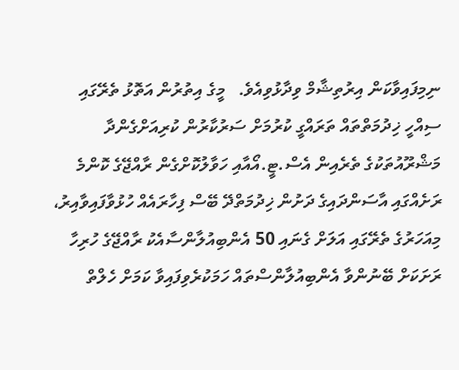ނިމިފައިވާކަން އިރުތިޝާމް ވިދާޅުވިއެވެ.   މީގެ އިތުރުން އަތޮޅު ތެރޭގައި ސިއްހީ ޚިދުމަތްތައް ތަރައްގީ ކުރުމަށް ސަރުކާރުން ކުރިއަށްގެންދާ މަޝްރޫއުތަކުގެ ތެރެއިން އެސް.ޓީ.އޯއާއި ހަވާލުކޮށްގެން ރާއްޖޭގެ ކޮންމެ ރަށެއްގައި އާސަންދައިގެ ދަށުން ޚިދުމަތްދޭ ބޭސް ފިހާރައެއް ހުޅުވާފައިވާއިރު، މިއަހަރުގެ ތެރޭގައި އަލަށް ގެނައި 50 އެންބިއުލާންސާއެކު ރާއްޖޭގެ ހުރިހާ ރަށަކަށް ބޭނުންވާ އެންބިއުލާންސްތައް ހަމަކުރެވިފައިވާ ކަމަށް ހެލްތް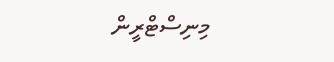މިނިސްޓްރީން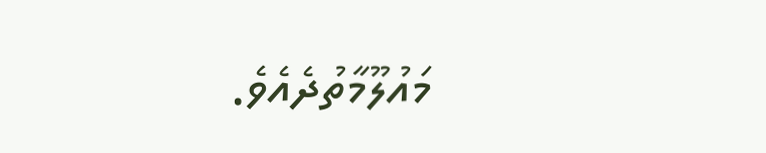މައުލޫމާތުދެއެވެ.